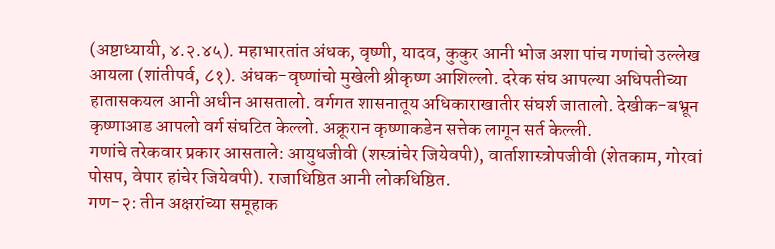(अष्टाध्यायी, ४.२.४५). महाभारतांत अंधक, वृष्णी, यादव, कुकुर आनी भोज अशा पांच गणांचो उल्लेख आयला (शांतीपर्व, ८१). अंधक-वृष्णांचो मुखेली श्रीकृष्ण आशिल्लो. दरेक संघ आपल्या अधिपतीच्या हातासकयल आनी अधीन आसतालो. वर्गगत शासनातूय अधिकाराखातीर संघर्श जातालो. देखीक-बभ्रून कृष्णाआड आपलो वर्ग संघटित केल्लो. अक्रूरान कृष्णाकडेन सत्तेक लागून सर्त केल्ली.
गणांचे तरेकवार प्रकार आसताले: आयुधजीवी (शस्त्रांचेर जियेवपी), वार्ताशास्त्रोपजीवी (शेतकाम, गोरवां पोसप, वेपार हांचेर जियेवपी). राजाधिष्ठित आनी लोकधिष्ठित.
गण-२: तीन अक्षरांच्या समूहाक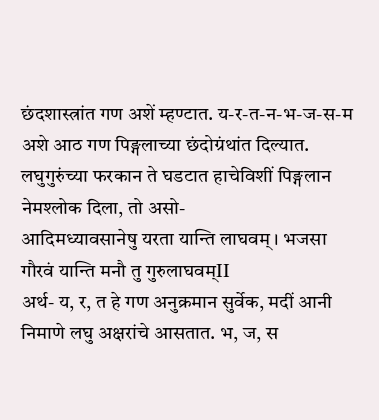छंदशास्त्रांत गण अशें म्हण्टात. य-र-त-न-भ-ज-स-म अशे आठ गण पिङ्गलाच्या छंदोग्रंथांत दिल्यात. लघुगुरुंच्या फरकान ते घडटात हाचेविशीं पिङ्गलान नेमश्लोक दिला, तो असो-
आदिमध्यावसानेषु यरता यान्ति लाघवम्। भजसा गौरवं यान्ति मनौ तु गुरुलाघवम्II
अर्थ- य, र, त हे गण अनुक्रमान सुर्वेक, मदीं आनी निमाणे लघु अक्षरांचे आसतात. भ, ज, स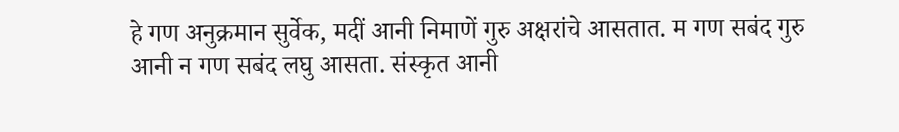हे गण अनुक्रमान सुर्वेक, मदीं आनी निमाणें गुरु अक्षरांचे आसतात. म गण सबंद गुरु आनी न गण सबंद लघु आसता. संस्कृत आनी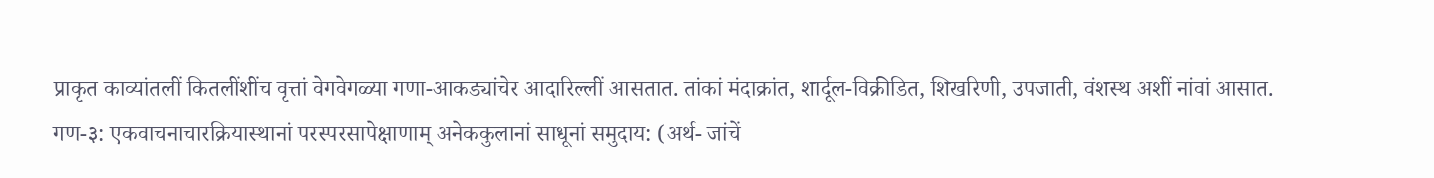प्राकृत काव्यांतलीं कितलींशींच वृत्तां वेगवेगळ्या गणा-आकड्यांचेर आदारिल्लीं आसतात. तांकां मंदाक्रांत, शार्दूल-विक्रीडित, शिखरिणी, उपजाती, वंशस्थ अशीं नांवां आसात.
गण-३: एकवाचनाचारक्रियास्थानां परस्परसापेक्षाणाम् अनेककुलानां साधूनां समुदाय: (अर्थ- जांचें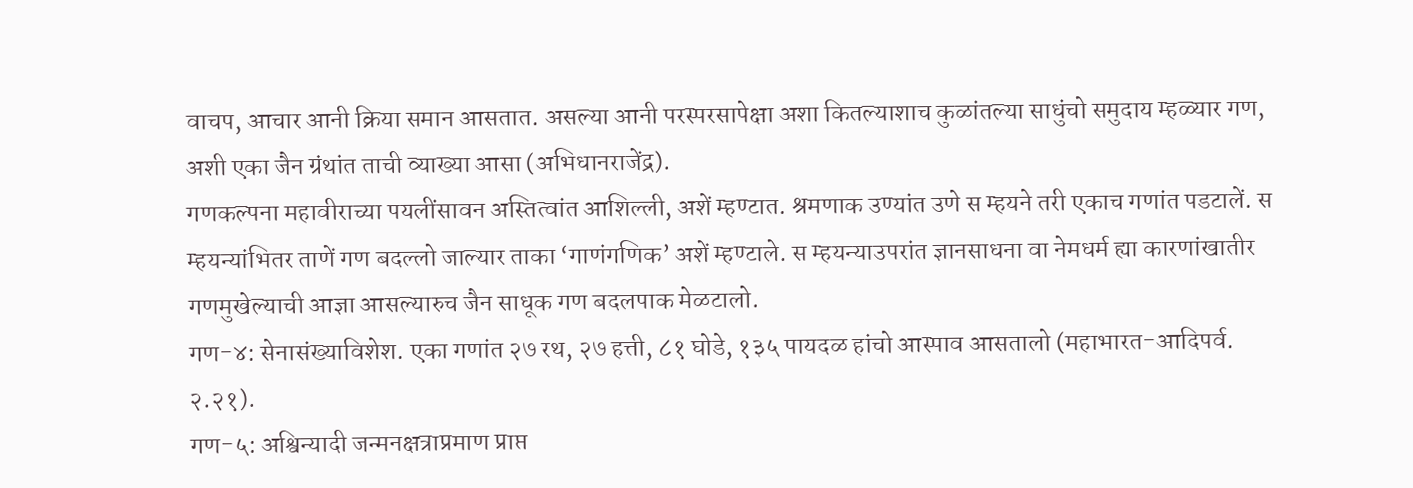वाचप, आचार आनी क्रिया समान आसतात. असल्या आनी परस्परसापेक्षा अशा कितल्याशाच कुळांतल्या साधुंचो समुदाय म्हळ्यार गण, अशी एका जैन ग्रंथांत ताची व्याख्या आसा (अभिधानराजेंद्र).
गणकल्पना महावीराच्या पयलींसावन अस्तित्वांत आशिल्ली, अशें म्हण्टात. श्रमणाक उण्यांत उणे स म्हयने तरी एकाच गणांत पडटालें. स म्हयन्यांभितर ताणें गण बदल्लो जाल्यार ताका ‘गाणंगणिक’ अशें म्हण्टाले. स म्हयन्याउपरांत ज्ञानसाधना वा नेमधर्म ह्या कारणांखातीर गणमुखेल्याची आज्ञा आसल्यारुच जैन साधूक गण बदलपाक मेळटालो.
गण-४: सेनासंख्याविशेश. एका गणांत २७ रथ, २७ हत्ती, ८१ घोडे, १३५ पायदळ हांचो आस्पाव आसतालो (महाभारत-आदिपर्व. २.२१).
गण-५: अश्विन्यादी जन्मनक्षत्राप्रमाण प्राप्त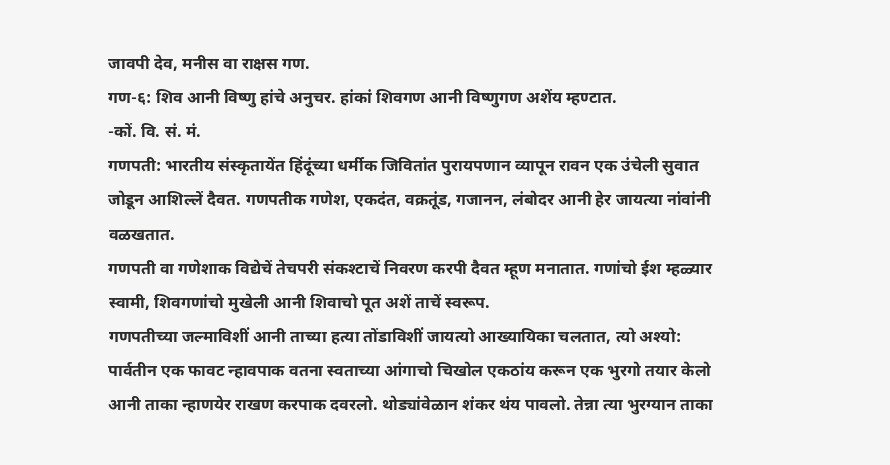जावपी देव, मनीस वा राक्षस गण.
गण-६: शिव आनी विष्णु हांचे अनुचर. हांकां शिवगण आनी विष्णुगण अशेंय म्हण्टात.
-कों. वि. सं. मं.
गणपती: भारतीय संस्कृतायेंत हिंदूंच्या धर्मीक जिवितांत पुरायपणान व्यापून रावन एक उंचेली सुवात जोडून आशिल्लें दैवत. गणपतीक गणेश, एकदंत, वक्रतूंड, गजानन, लंबोदर आनी हेर जायत्या नांवांनी वळखतात.
गणपती वा गणेशाक विद्येचें तेचपरी संकश्टाचें निवरण करपी दैवत म्हूण मनातात. गणांचो ईश म्हळ्यार स्वामी, शिवगणांचो मुखेली आनी शिवाचो पूत अशें ताचें स्वरूप.
गणपतीच्या जल्माविशीं आनी ताच्या हत्या तोंडाविशीं जायत्यो आख्यायिका चलतात, त्यो अश्यो: पार्वतीन एक फावट न्हावपाक वतना स्वताच्या आंगाचो चिखोल एकठांय करून एक भुरगो तयार केलो आनी ताका न्हाणयेर राखण करपाक दवरलो. थोड्यांवेळान शंकर थंय पावलो. तेन्ना त्या भुरग्यान ताका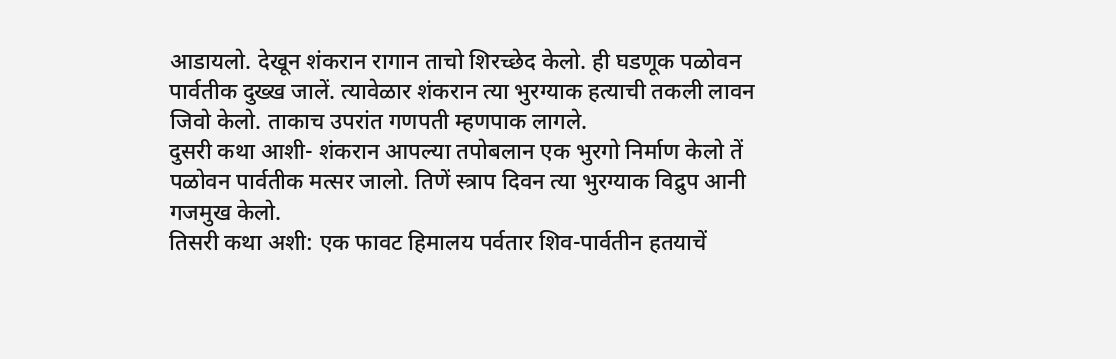आडायलो. देखून शंकरान रागान ताचो शिरच्छेद केलो. ही घडणूक पळोवन पार्वतीक दुख्ख जालें. त्यावेळार शंकरान त्या भुरग्याक हत्याची तकली लावन जिवो केलो. ताकाच उपरांत गणपती म्हणपाक लागले.
दुसरी कथा आशी- शंकरान आपल्या तपोबलान एक भुरगो निर्माण केलो तें पळोवन पार्वतीक मत्सर जालो. तिणें स्त्राप दिवन त्या भुरग्याक विद्रुप आनी गजमुख केलो.
तिसरी कथा अशी: एक फावट हिमालय पर्वतार शिव-पार्वतीन हतयाचें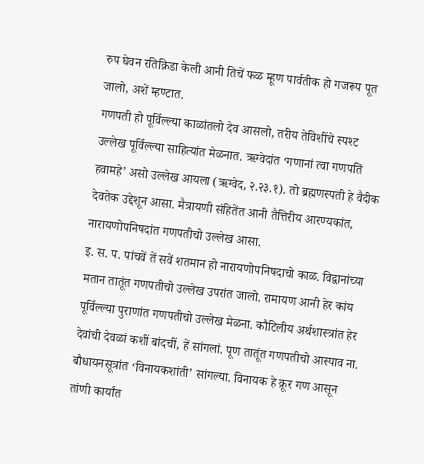रुप घेवन रतिक्रिडा केली आनी तिचें फळ म्हूण पार्वतीक हो गजरूप पूत जालो, अशें म्हण्टात.
गणपती हो पूर्विल्ल्या काळांतलो देव आसलो, तरीय तेविशींचे स्पश्ट उल्लेख पूर्विल्ल्या साहित्यांत मेळनात. ऋग्वेदांत ‘गणानां त्वा गणपतिं हवामहे’ असो उल्लेख आयला (ऋग्वेद, २.२३.१). तो ब्रह्मणस्पती हे वैदीक देवतेक उद्देशून आसा. मैत्रायणी संहितेंत आनी तैत्तिरीय आरण्यकांत, नारायणोपनिषदांत गणपतीचो उल्लेख आसा.
इ. स. प. पांचवें तें सवें शतमान हो नारायणोपनिषदाचो काळ. विद्वानांच्या मतान तातूंत गणपतीचो उल्लेख उपरांत जालो. रामायण आनी हेर कांय पूर्विल्ल्या पुराणांत गणपतीचो उल्लेख मेळना. कौटिलीय अर्थशास्त्रांत हेर देवांची देवळां कशीं बांदचीं, हें सांगलां. पूण तातूंत गणपतीचो आस्पाव ना.
बौधायनसूत्रांत ‘विनायकशांती’ सांगल्या. विनायक हे क्रूर गण आसून तांणी कार्यांत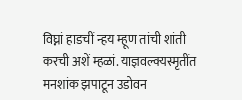विघ्नां हाडचीं न्हय म्हूण तांची शांती करची अशें म्हळां. याज्ञवल्क्यस्मृतींत मनशांक झपाटून उडोवन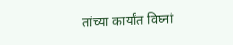तांच्या कार्यांत विघ्नां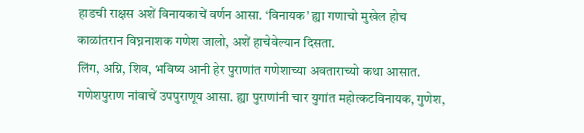हाडची राक्षस अशें विनायकाचें वर्णन आसा. ‘विनायक’ ह्या गणाचो मुखेल होच काळांतरान विघ्ननाशक गणेश जालो, अशें हाचेवेल्यान दिसता.
लिंग, अग्नि, शिव, भविष्य आनी हेर पुराणांत गणेशाच्या अवताराच्यो कथा आसात. गणेशपुराण नांवाचें उपपुराणूय आसा. ह्या पुराणांनी चार युगांत महोत्कटविनायक, गुणेश,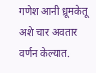गणेश आनी ध्रूमकेतू अशे चार अवतार वर्णन केल्यात.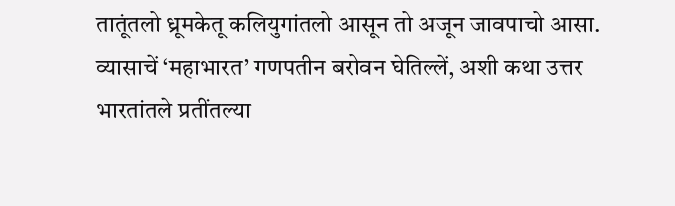तातूंतलो ध्रूमकेतू कलियुगांतलो आसून तो अजून जावपाचो आसा.
व्यासाचें ‘महाभारत’ गणपतीन बरोवन घेतिल्लें, अशी कथा उत्तर भारतांतले प्रतींतल्या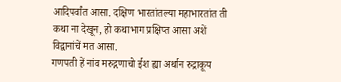आदिपर्वांत आसा. दक्षिण भारतांतल्या महाभारतांत ती कथा ना देखून, हो कथाभाग प्रक्षिप्त आसा अशें विद्वानांचें मत आसा.
गणपती हें नांव मरुद्गणाचो ईश ह्या अर्थान रुद्राकूय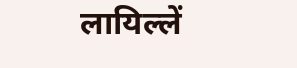लायिल्लें